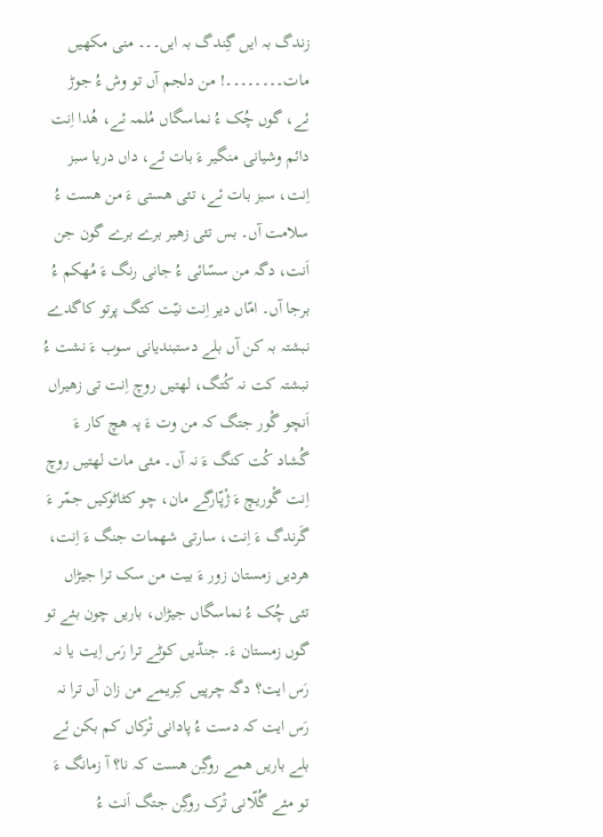زندگ بہ ایں گِندگ بہ ایں۔۔۔ منی مکھیں مات۔۔۔۔۔۔۔۔! من دلجم آں تو وش ءُ جوڑ ئے، گوں چُک ءُ نماسگاں مُلمہ ئے، ھُدا اِنت دائم وشیانی منگیر ءَ بات ئے، داں دریا سبز اِنت، سبز بات ئے، تئی ھستی ءَ من ھست ءُ سلامت آں۔ بس تئی زھیر برے برے گون جن اَنت، دگہ من سسّائی ءُ جانی رنگ ءَ مُھکم ءُ برجا آں۔ امّاں دیر اِنت نیّت کتگ پرتو کاگدے نبشتہ بہ کن آں بلے دستبندیانی سوب ءَ نشت ءُ نبشتہ کت نہ کُتگ، لھتیں روچ اِنت تی زھیراں اَنچو گْور جتگ کہ من وت ءَ پہ ھچ کار ءَ گُشاد کُت کنگ ءَ نہ آں۔ مئی مات لھتیں روچ اِنت گْوریچ ءَ ژْپّارگے مان، چو کٹاٹوکیں جمّر ءَ گَرندگ ءَ اِنت، سارتی شھمات جنگ ءَ اِنت، ھردیں زمستان زور ءَ بیت من سک ترا جیڑاں تئی چُک ءُ نماسگاں جیڑاں، باریں چون بئے تو گوں زمستان ءَ۔ جنڈیں کوٹے ترا رَس اِیت یا نہ رَس ایت؟ دگہ چرپیں کِریمے من زان آں ترا نہ رَس ایت کہ دست ءُ پادانی تْرکاں کم بکن ئے بلے باریں ھمے روگِن ھست کہ نا؟ آ زمانگ ءَ تو مئے گُلّانی تْرک روگِن جتگ اَنت ءُ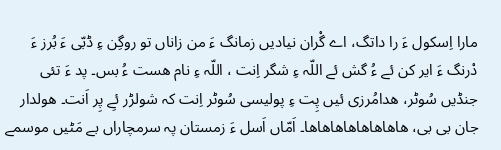مارا اِسکول ءَ را داتگ، اے گْران نیادیں زمانگ ءَ من زاناں تو روگِن ءِ ڈبّی ءَ بُرز ءَ دْرنگ ءَ ایر کن ئے ءُ گش ئے اللّہ ءِ شگر اِنت ، اللّہ ءِ نام ھست ءُ بس۔ پد ءَ تئی جنڈیں سُوٹر، ھدامُرزی ئیں پِت ءِ پولیسی سُوٹر اِنت کہ شولڑر ئےِ پِر اَنت۔ ھولدار جان بی بی، ھاھاھاھاھاھاھاھا۔ اَمّاں اَسل ءَ زمستان پہ سرمچاراں بے مَٹیں موسمے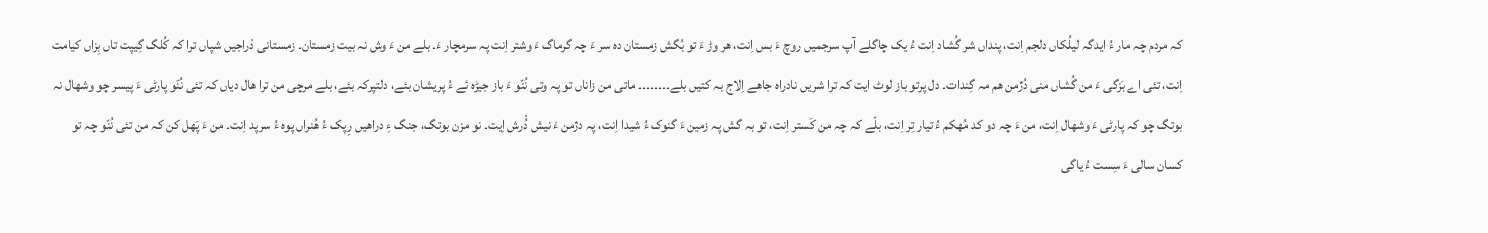کہ مردم چہ مار ءُ ایدگہ لیلُکاں دلجم اِنت، پنداں شر گُشاد اِنت ءُ یک چاگلے آپ سرجمیں روچ ءَ بس اِنت، ھر وڑ ءَ تو بُگش زمستان دہ سر ءَ چہ گرماگ ءَ وشتر اِنت پہ سرمچار ءَ۔ بلے من ءَ وش نہ بیت زمستان۔ زمستانی دْراجیں شپاں ترا کہ کُلگ گِیپت تاں بِزاں کیامت اِنت، تئی اے بَزگی ءَ من گُشاں منی دُژمن ھم مہ گِندات۔ دل پرتو باز لوٹ ایت کہ ترا شریں نادراہ جاھے اِلاج بہ کتیں بلے۔۔۔۔۔۔۔۔ ماتی من زاناں تو پہ وتی نُنّو ءَ باز جیڑہ ئے ءُ پریشان بئے، دلتپرکہ بئے، بلے مرچی من ترا ھال دیاں کہ تئی نُنّو پارٹی ءَ پیسر چو وشھال نہ بوتگ چو کہ پارٹی ءَ وشھال اِنت، من ءَ چہ دو کد مُھکم ءُ تیار تِر اِنت، بلّے کہ چہ من کَستر اِنت، تو بہ گش پہ زمین ءَ گنوک ءُ شیدا اِنت، پہ دژمن ءَ نیش دُْرش اِیت۔ نو مزن بوتگ، جنگ ءِ دراھیں رِپک ءُ ھُنراں پوہ ءُ سرپد اِنت۔ من ءَ پَھل کن کہ من تئی نُنّو چہ تو کسان سالی ءَ سِست ءُ یاگی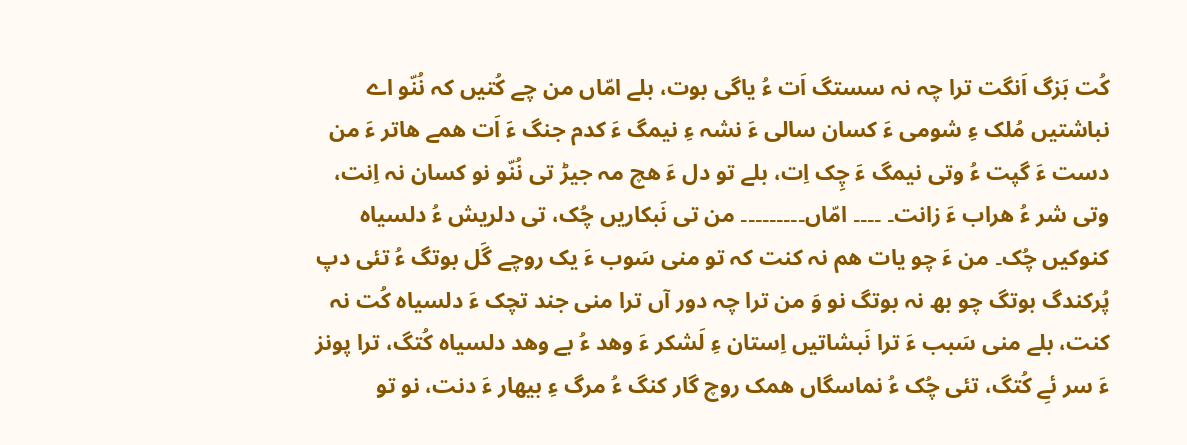کُت بَزگ اَنگت ترا چہ نہ سستگ اَت ءُ یاگی بوت، بلے امّاں من چے کُتیں کہ نُنّو اے نباشتیں مُلک ءِ شومی ءَ کسان سالی ءَ نشہ ءِ نیمگ ءَ کدم جنگ ءَ اَت ھمے ھاتر ءَ من دست ءَ گپت ءُ وتی نیمگ ءَ چِک اِت، بلے تو دل ءَ ھچ مہ جیڑ تی نُنّو نو کسان نہ اِنت، وتی شر ءُ ھراب ءَ زانت۔ ۔۔۔۔ امّاں۔۔۔۔۔۔۔۔۔ من تی نَبکاریں چُک، تی دلریش ءُ دلسیاہ کنوکیں چُک۔ من ءَ چو یات ھم نہ کنت کہ تو منی سَوب ءَ یک روچے گَل بوتگ ءُ تئی دپ پُرکندگ بوتگ چو بھ نہ بوتگ نو وَ من ترا چہ دور آں ترا منی جند تچک ءَ دلسیاہ کُت نہ کنت، بلے منی سَبب ءَ ترا نَبشاتیں اِستان ءِ لَشکر ءَ وھد ءُ بے وھد دلسیاہ کُتگ، ترا پونز ءَ سر ئےِ کُتگ، تئی چُک ءُ نماسگاں ھمک روچ گار کنگ ءُ مرگ ءِ بیھار ءَ دنت، نو تو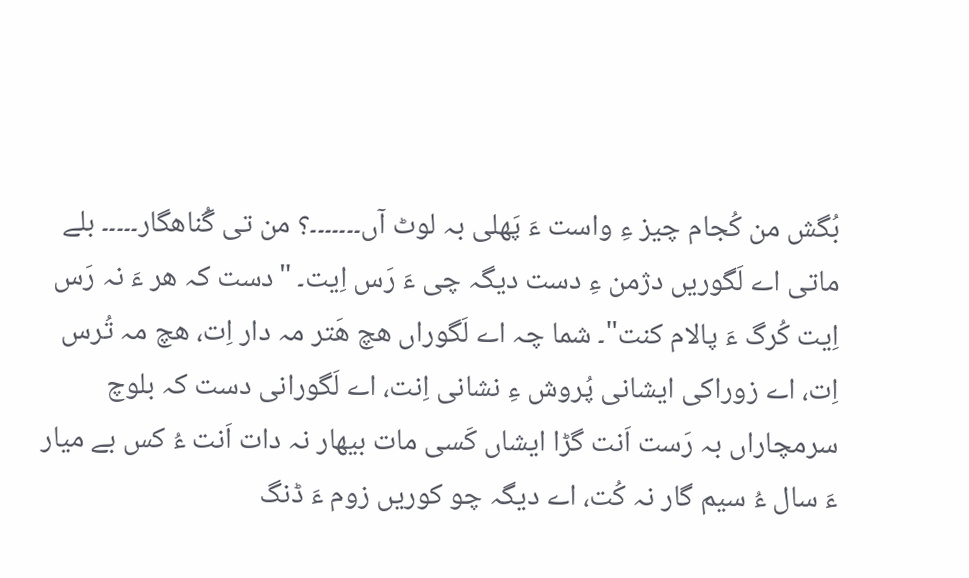بُگش من کُجام چیز ءِ واست ءَ پَھلی بہ لوٹ آں۔۔۔۔۔۔۔؟ من تی گُناھگار۔۔۔۔۔ بلے ماتی اے لَگوریں دژمن ءِ دست دیگہ چی ءَ رَس اِیت۔ "دست کہ ھر ءَ نہ رَس اِیت کُرگ ءَ پالام کنت"۔ شما چہ اے لَگوراں ھچ ھَتر مہ دار اِت، ھچ مہ تُرس اِت، اے زوراکی ایشانی پُروش ءِ نشانی اِنت، اے لَگورانی دست کہ بلوچ سرمچاراں بہ رَست اَنت گڑا ایشاں کَسی مات بیھار نہ دات اَنت ءُ کس بے میار ءَ سال ءُ سیم گار نہ کُت، اے دیگہ چو کوریں زوم ءَ ڈنگ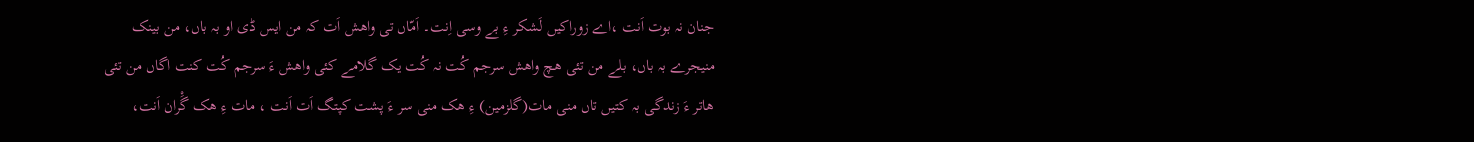جنان نہ بوت اَنت ،اے زوراکیں لَشکر ءِ بے وسی اِنت۔ اَمّاں تی واھش اَت کہ من ایس ڈی او بہ باں، من بینک منیجرے بہ باں، بلے من تئی ھچ واھش سرجم کُت نہ کُت یک گلامے کئی واھش ءَ سرجم کُت کنت اگاں من تئی ھاتر ءَ زندگی بہ کتیں تاں منی مات(گلزمین) ءِ ھک منی سر ءَ پشت کپتگ اَت اَنت ، مات ءِ ھک گَْران اَنت،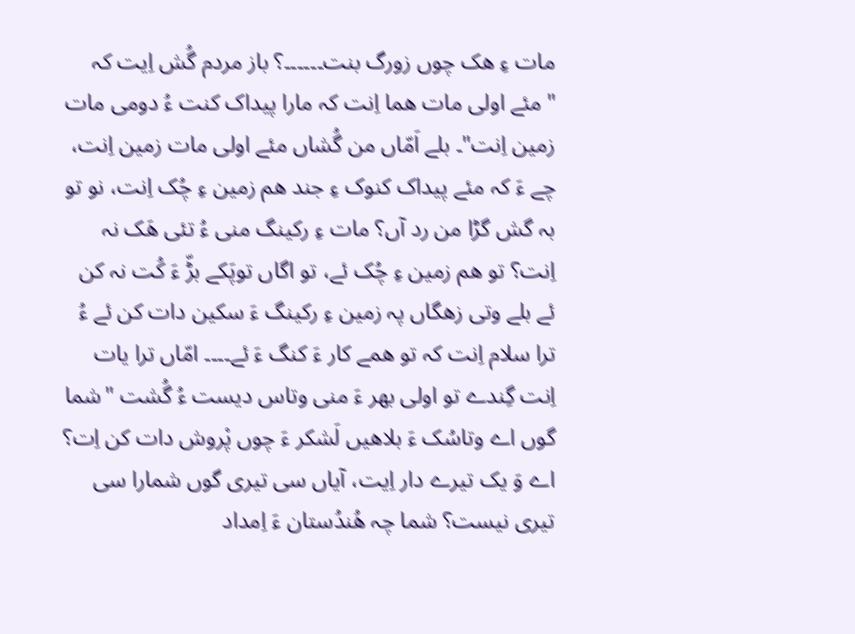مات ءِ ھک چوں زورگ بنت۔۔۔۔۔۔؟ باز مردم گُش اِیت کہ "مئے اولی مات ھما اِنت کہ مارا پیداک کنت ءُ دومی مات زمین اِنت"۔ بلے اَمّاں من گُشاں مئے اولی مات زمین اِنت، چے ءَ کہ مئے پیداک کنوک ءِ جند ھم زمین ءِ چُک اِنت، نو تو بہ گش گڑا من رد آں؟ مات ءِ رکینگ منی ءُ تئی ھَک نہ اِنت؟ تو ھم زمین ءِ چُک ئے، تو اگاں توپَکے بڑّ ءَ کُت نہ کن ئے بلے وتی زھگاں پہ زمین ءِ رکینگ ءَ سکین دات کن ئے ءُ ترا سلام اِنت کہ تو ھمے کار ءَ کنگ ءَ ئے۔۔۔۔ امّاں ترا یات اِنت گِندے تو اولی بھر ءَ منی وتاس دیست ءُ گُشت "شما گوں اے وتاسُک ءَ بلاھیں لَشکر ءَ چوں پْروش دات کن اِت؟ اے وَ یک تیرے دار اِیت، آیاں سی تیری گوں شمارا سی تیری نیست؟ شما چہ ھُندُستان ءَ اِمداد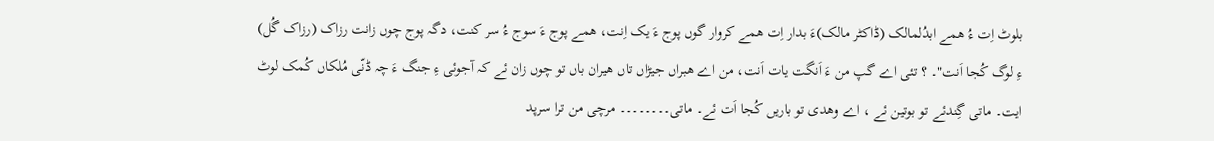بلوٹ اِت ءُ ھمے ابدُلمالک (ڈاکٹر مالک)ءَ بدار اِت ھمے کروار گوں پوج ءَ یک اِنت، ھمے پوج ءَ سوج ءُ سر کنت، دگہ پوج چوں زانت رزاک (رزاک گُل) ءِ لوگ کُجا اَنت"۔ ؟ تئی اے گپ من ءَ اَنگت یات اَنت، من اے ھبراں جیڑاں تاں ھیران باں تو چوں زان ئے کہ آجوئی ءِ جنگ ءَ چہ ڈنّی مُلکاں کُمک لوٹ ایت۔ ماتی گِندئے تو بوتین ئے ، اے وھدی تو باریں کُجا اَت ئے۔ ماتی۔۔۔۔۔۔۔۔ مرچی من ترا سرپد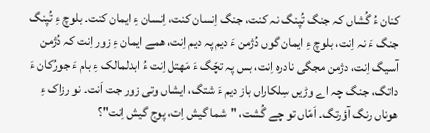کنان ءُ گُشاں کہ جنگ تُپنگ نہ کنت، جنگ اِنسان کنت، اِنسان ءِ ایمان کنت۔ بلوچ ءِ تُپنگ جنگ ءَ نہ اِنت، بلوچ ءِ ایمان گوں دُژمن ءَ دیم پہ دیم اِنت، ھمے ایمان ءِ زور اِنت کہ دُژمن آسیگ اِنت، دژمن مجگی نادرہ اِنت، بس پہ تچّگ ءَ مَھتل اِنت ءُ ابدلمالک ءِ بام ءَ جورُکان ءَ داتگ، جنگ چہ اے وڑیں سِلکاراں باز دیم ءَ شتگ، ایشاں وتی زور جت اَنت۔ نو رزاک ءِ ھوناں رنگ آؤرتگ۔ اَمّاں تو چے گُشت، "شما گیش اِت، پوج گیش اِنت"؟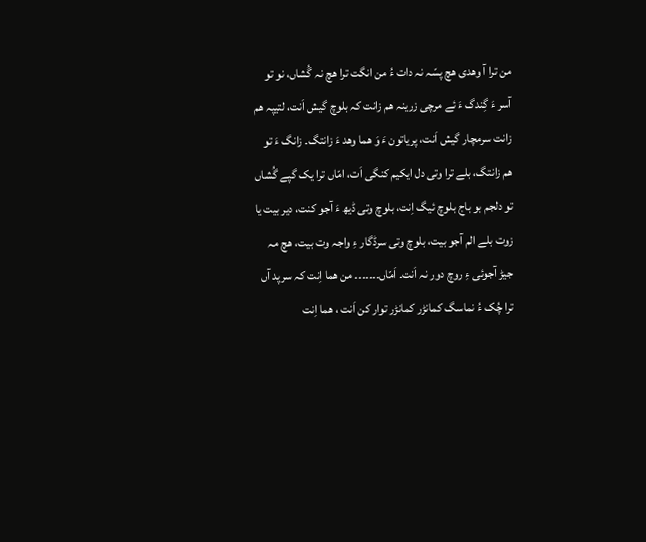من ترا آ وھدی ھچ پسّہ نہ دات ءُ من انگت ترا ھچ نہ گُشاں، نو تو آسر ءَ گِندگ ءَ ئے مرچی زرینہ ھم زانت کہ بلوچ گیش اَنت، لتیپہ ھم زانت سرمچار گیش اَنت، پریاتون ءَ وَ ھما وھد ءَ زانتگ۔ زانگ ءَ تو ھم زانتگ، بلے ترا وتی دل ایکیم کنگی اَت، امّاں ترا یک گپے گُشاں تو دلجم بو باج بلوچ ئیگ اِنت، بلوچ وتی ڈیھ ءَ آجو کنت، دیر بیت یا زوت بلے الم آجو بیت، بلوچ وتی سرڈگار ءِ واجہ وت بیت، ھچ مہ جیڑ آجوئی ءِ روچ دور نہ اَنت۔ اَمّاں۔۔۔۔۔۔۔ من ھما اِنت کہ سرپد آں ترا چُک ءُ نماسگ کمانڑر کمانڑر توار کن اَنت ، ھما اِنت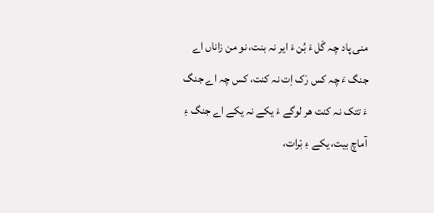منی پاد چہ گَل ءَ بُن ءَ ایر نہ بنت، نو من زاناں اے جنگ ءَ چہ کس رَک اِت نہ کنت، کس چہ اے جنگ ءَ تتک نہ کنت ھر لوگے ءَ یکے نہ یکے اے جنگ ءِ آماچ بیت، یکے ءِ بْرات،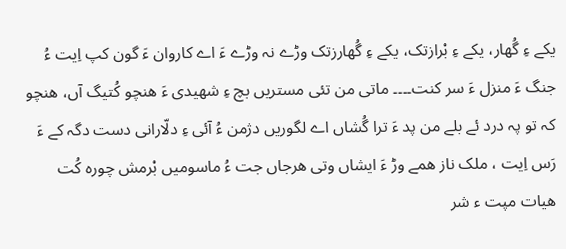یکے ءِ گُھار، یکے ءِ بْرازتک، یکے ءِ گُھارزتک وڑے نہ وڑے ءَ اے کاروان ءَ گون کپ اِیت ءُ جنگ ءَ منزل ءَ سر کنت۔۔۔۔ ماتی من تئی مستریں بچ ءِ شھیدی ءَ ھنچو کُتیگ آں، ھنچو کہ تو پہ درد ئے بلے من پد ءَ ترا گُشاں اے لگوریں دژمن ءُ آئی ءِ دلّارانی دست دگہ کے ءَ رَس اِیت ، ملک ناز ھمے وڑ ءَ ایشاں وتی ھرجاں جت ءُ ماسومیں بْرمش چورہ کُت ھیات مپت ء شر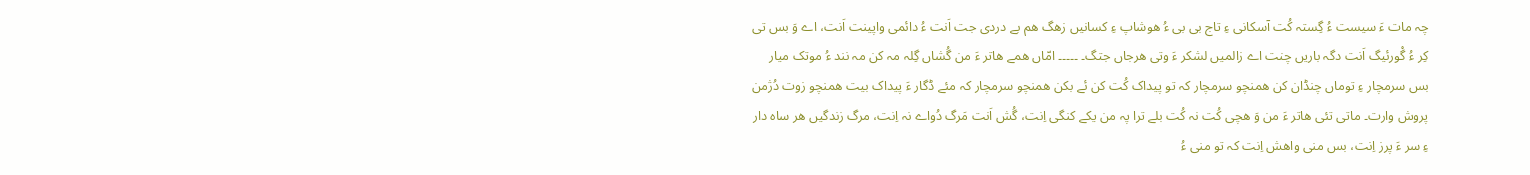چہ مات ءَ سیست ءُ گِستہ کُت آسکانی ءِ تاج بی بی ءُ ھوشاپ ءِ کسانیں زھگ ھم بے دردی جت اَنت ءُ دائمی واپینت اَنت، اے وَ بس تی کِر ءُ گْورئیگ اَنت دگہ باریں چنت اے زالمیں لشکر ءَ وتی ھرجاں جتگ۔ ۔۔۔۔۔ امّاں ھمے ھاتر ءَ من گُشاں گِلہ مہ کن مہ نند ءُ موتک میار بس سرمچار ءِ توماں چنڈان کن ھمنچو سرمچار کہ تو پیداک کُت کن ئے بکن ھمنچو سرمچار کہ مئے ڈگار ءَ پیداک بیت ھمنچو زوت دُژمن پروش وارت۔ ماتی تئی ھاتر ءَ من وَ ھچی کُت نہ کُت بلے ترا پہ من یکے کنگی اِنت، گُش اَنت مَرگ دُواے نہ اِنت، مرگ زندگیں ھر ساہ دار ءِ سر ءَ پرز اِنت، بس منی واھش اِنت کہ تو منی ءُ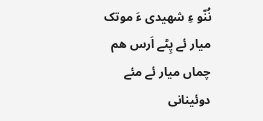نُنّو ءِ شھیدی ءَ موتک میار ئے پِٹے اَرس ھم چماں میار ئے مئے دوئینانی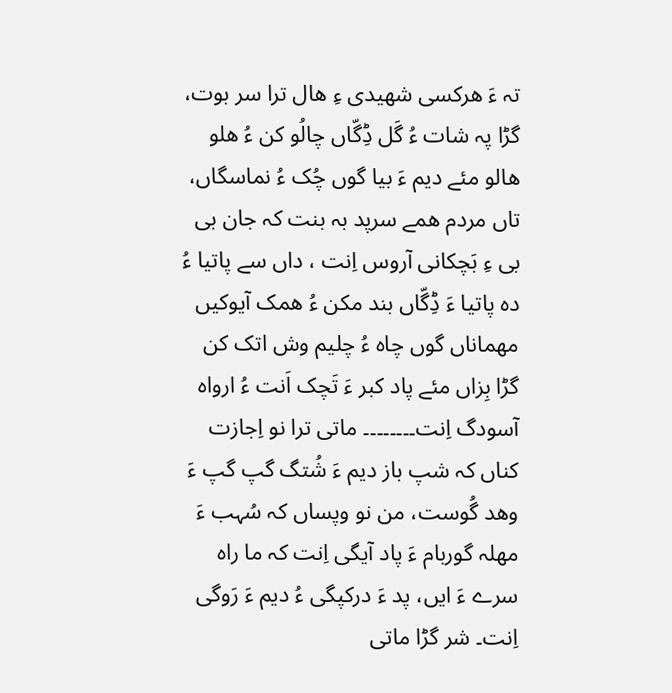تہ ءَ ھرکسی شھیدی ءِ ھال ترا سر بوت، گڑا پہ شات ءُ گَل ڈِگّاں چالُو کن ءُ ھلو ھالو مئے دیم ءَ بیا گوں چُک ءُ نماسگاں، تاں مردم ھمے سرپد بہ بنت کہ جان بی بی ءِ بَچکانی آروس اِنت ، داں سے پاتیا ءُ دہ پاتیا ءَ ڈِگّاں بند مکن ءُ ھمک آیوکیں مھماناں گوں چاہ ءُ چلیم وش اتک کن گڑا بِزاں مئے پاد کبر ءَ تَچک اَنت ءُ ارواہ آسودگ اِنت۔۔۔۔۔۔۔۔ ماتی ترا نو اِجازت کناں کہ شپ باز دیم ءَ شُتگ گپ گپ ءَ وھد گُوست، من نو وپساں کہ سُہب ءَ مھلہ گوربام ءَ پاد آیگی اِنت کہ ما راہ سرے ءَ ایں، پد ءَ درکپگی ءُ دیم ءَ رَوگی اِنت۔ شر گڑا ماتی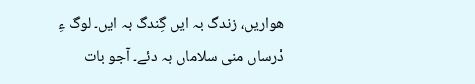ھواریں، زندگ بہ ایں گِندگ بہ ایں۔ لوگ ءِ دْرساں منی سلاماں بہ دئے۔ آجو بات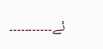ئے۔۔۔۔۔۔۔۔۔۔۔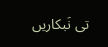تی نَبکاریں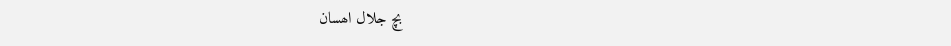بچ جلال اھسان